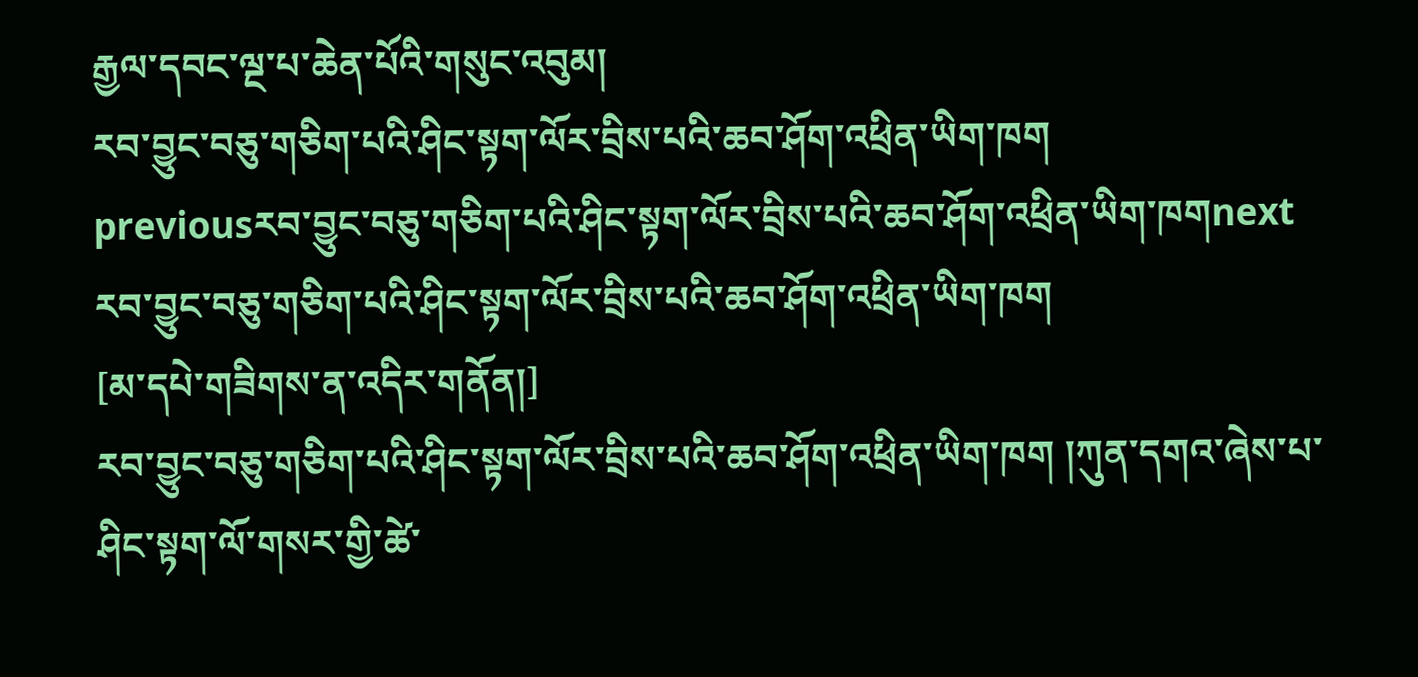རྒྱལ་དབང་ལྔ་པ་ཆེན་པོའི་གསུང་འབུམ།
རབ་བྱུང་བཅུ་གཅིག་པའི་ཤིང་སྟག་ལོར་བྲིས་པའི་ཆབ་ཤོག་འཕྲིན་ཡིག་ཁག
previousརབ་བྱུང་བཅུ་གཅིག་པའི་ཤིང་སྟག་ལོར་བྲིས་པའི་ཆབ་ཤོག་འཕྲིན་ཡིག་ཁགnext
རབ་བྱུང་བཅུ་གཅིག་པའི་ཤིང་སྟག་ལོར་བྲིས་པའི་ཆབ་ཤོག་འཕྲིན་ཡིག་ཁག
[མ་དཔེ་གཟིགས་ན་འདིར་གནོན།]
རབ་བྱུང་བཅུ་གཅིག་པའི་ཤིང་སྟག་ལོར་བྲིས་པའི་ཆབ་ཤོག་འཕྲིན་ཡིག་ཁག །ཀུན་དགའ་ཞེས་པ་ཤིང་སྟག་ལོ་གསར་གྱི་ཚེ་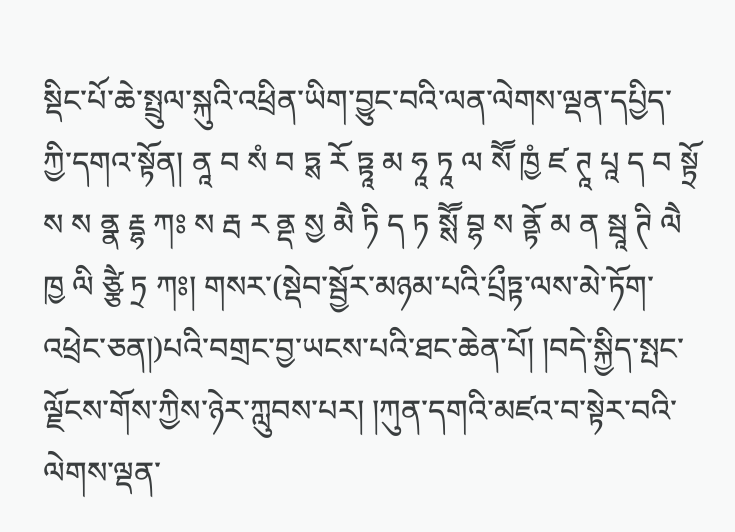སྡིང་པོ་ཆེ་སྤྲུལ་སྐུའི་འཕྲིན་ཡིག་བྱུང་བའི་ལན་ལེགས་ལྡན་དཔྱིད་ཀྱི་དགའ་སྟོན། ནཱ བ སཾ བ ཏྶ རོ ཏྟཱ མ ཧཱ ཏཱ ལ སཽ ཁྱཾ ཛ ཊཱ པཱ ད བ སྟྲོ ས ས ནྣ རྡྷ ཀཿ ས རྦ ར ནྡ སྱ མཻ ཏི ད ཏ སྶཽ བྷ ས ནྟོ མ ན སྦཱ ཊི ལཻ ཁྱ ལི ཙྩཻ ཏྲ ཀཿ། གསར་(སྡེབ་སྦྱོར་མཉམ་པའི་པྲྀཏྟ་ལས་མེ་ཏོག་འཕྲེང་ཅན།)པའི་བགྲང་བྱ་ཡངས་པའི་ཐང་ཆེན་པོ། །བདེ་སྐྱིད་སྤང་ལྗོངས་གོས་ཀྱིས་ཉེར་ཀླུབས་པར། །ཀུན་དགའི་མཛའ་བ་སྟེར་བའི་ལེགས་ལྡན་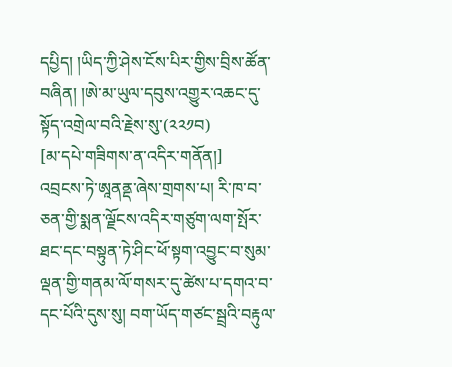དཔྱིད། །ཡིད་ཀྱི་ཤེས་ངོས་པིར་གྱིས་བྲིས་ཚོན་བཞིན། །ཨེ་མ་ཡུལ་དབུས་འགྱུར་འཆང་དུ་སྟོད་འགྲེལ་བའི་རྗེས་སུ་(༢༢༡བ)
[མ་དཔེ་གཟིགས་ན་འདིར་གནོན།]
འབྲངས་ཏེ་ཨཱནནྡ་ཞེས་གྲགས་པ། རི་ཁ་བ་ཅན་གྱི་སྨན་ལྗོངས་འདིར་གཙུག་ལག་སྤོར་ཐང་དང་བསྟུན་ཏེ་ཤིང་ཕོ་སྟག་འབྱུང་བ་སུམ་ལྡན་གྱི་གནམ་ལོ་གསར་དུ་ཚེས་པ་དགའ་བ་དང་པོའི་དུས་སུ། བག་ཡོད་གཙང་སྦྲའི་བརྟུལ་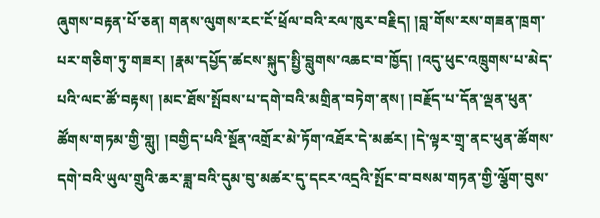ཞུགས་བརྟན་པོ་ཅན། གནས་ལུགས་རང་ངོ་ཕྲོལ་བའི་རལ་ཁུར་བརྗིད། །བླ་གོས་རས་གཟན་ཁྲག་པར་གཅིག་ཏུ་གཟར། །རྣམ་དཔྱོད་ཚངས་སྐུད་སྤྱི་བླུགས་འཆང་བ་ཁྱོད། །འདུ་ཕུང་འཁྲུགས་པ་མེད་པའི་ལང་ཚོ་བརྟས། །མང་ཐོས་སྤོབས་པ་དགེ་བའི་མགྲིན་བཏེག་ནས། །བརྗོད་པ་དོན་ལྡན་ཕུན་ཚོགས་གཏམ་གྱི་གླུ། །བགྱིད་པའི་སྔོན་འགྲོར་མེ་ཏོག་འཐོར་དེ་མཚར། །དེ་ལྟར་གྲྭ་ནང་ཕུན་ཚོགས་དགེ་བའི་ཡུལ་གྲུའི་ཆར་ཟླ་བའི་དུམ་བུ་མཚར་དུ་དངར་འདྲའི་སྤོང་བ་བསམ་གཏན་གྱི་ལྕོག་བུས་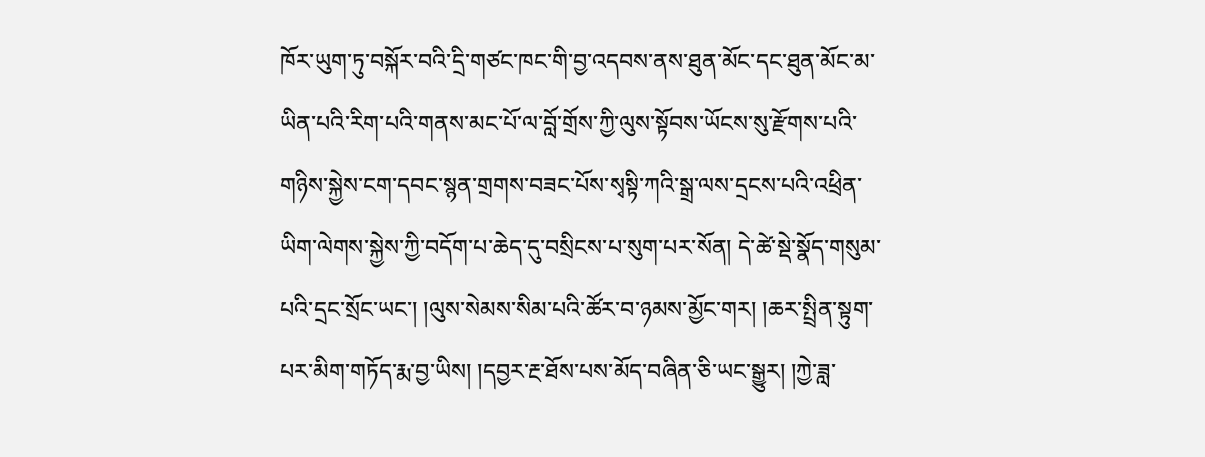ཁོར་ཡུག་ཏུ་བསྐོར་བའི་དྲི་གཙང་ཁང་གི་བྱ་འདབས་ནས་ཐུན་མོང་དང་ཐུན་མོང་མ་ཡིན་པའི་རིག་པའི་གནས་མང་པོ་ལ་བློ་གྲོས་ཀྱི་ལུས་སྟོབས་ཡོངས་སུ་རྫོགས་པའི་གཉིས་སྐྱེས་ངག་དབང་སྙན་གྲགས་བཟང་པོས་སྭསྟི་ཀའི་སྒྲ་ལས་དྲངས་པའི་འཕྲིན་ཡིག་ལེགས་སྐྱེས་ཀྱི་བདོག་པ་ཆེད་དུ་བསྲིངས་པ་སུག་པར་སོན། དེ་ཚེ་སྡེ་སྣོད་གསུམ་པའི་དྲང་སྲོང་ཡང་། །ལུས་སེམས་སིམ་པའི་ཚོར་བ་ཉམས་མྱོང་གར། །ཆར་སྤྲིན་སྟུག་པར་མིག་གཏོད་རྨ་བྱ་ཡིས། །དབྱར་རྔ་ཐོས་པས་མོད་བཞིན་ཅི་ཡང་སྒྱུར། །ཀྱེ་ཟླ་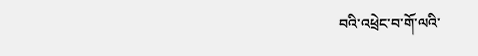བའི་འཕྲེང་བ་གོ་ལའི་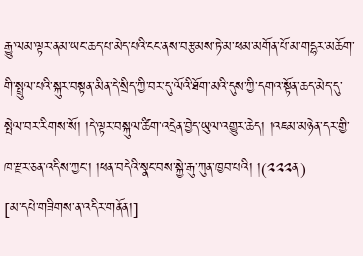རྒྱུ་ལམ་ལྟར་ནམ་ཡང་ཆད་པ་མེད་པའི་ངང་ནས་བརྩམས་ཏེ་མ་ཕམ་མགོན་པོ་མ་གདྷར་མཆོག་གི་སྤྲུལ་པའི་སྐུར་བསྟན་མིན་དེ་སྲིད་ཀྱི་བར་དུ་ལོའི་ཐོག་མའི་དུས་ཀྱི་དགའ་སྟོན་ཆད་མེད་དུ་སྤེལ་བར་རིགས་སོ། །དེ་ལྟར་བསྐུལ་ཚིག་འདྲེན་བྱེད་ཡུལ་འགྱུར་ཆེད། །འཇམ་མཉེན་དར་གྱི་ཁ་རྫར་ཅན་འདིས་ཀྱང་། །ཕན་བདེའི་སྣང་བས་སྐྱེ་རྒུ་ཀུན་ཁྱབ་པའི། །(༢༢༢ན)
[མ་དཔེ་གཟིགས་ན་འདིར་གནོན།]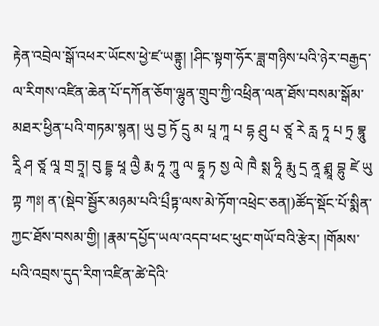རྟེན་འབྲེལ་སྒོ་འཕར་ཡོངས་ཕྱེ་ཛ་ཡནྟུ། །ཤིང་སྟག་ཧོར་ཟླ་གཉིས་པའི་ཉེར་བརྒྱད་ལ་རིགས་འཛིན་ཆེན་པོ་དཀོན་ཅོག་ལྷུན་གྲུབ་ཀྱི་འཕྲིན་ལན་ཐོས་བསམ་སྒོམ་མཐར་ཕྱིན་པའི་གཏམ་སྙན། ཡུ བྱ ཏོ དྲུ མ པཱ ཀཱ པ དྷ ཤྲུ པ ཙཱ རེ རླ ཏཱ པ ཏྲ བྷཱུ རཱི ཤ ཙཱ ལཱ གྲ ཏྲཱ། བུ དྡྷ ཕཱ ལྱཻ རྨ ཧཱ ཀཱུ ལ དྷཱ ཏ སྱ ལེ ཁཻ སྶ ཧཱི རྨུ དྲ ནཱ ཤྨཱ བྷུ ཛེ ཡུ ཀྟ ཀཿ། ན་(སྡེབ་སྦྱོར་མཉམ་པའི་པྲྀཏྟ་ལས་མེ་ཏོག་འཕྲེང་ཅན།)ཚོད་སྡོང་པོ་སྨིན་ཀྱང་ཐོས་བསམ་གྱི། །རྣམ་དཔྱོད་ཡལ་འདབ་ཕང་ཕུང་གཡོ་བའི་རྩེར། །གོམས་པའི་འབྲས་དུད་རིག་འཛིན་ཚེ་དེའི་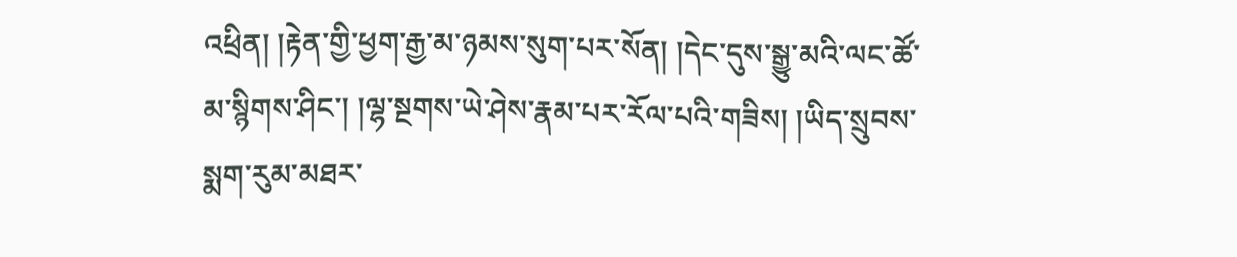འཕྲིན། །རྟེན་གྱི་ཕྱག་རྒྱ་མ་ཉམས་སུག་པར་སོན། །དེང་དུས་སྒྱུ་མའི་ལང་ཚོ་མ་སྙིགས་ཤིང་། །ལྷ་སྔགས་ཡེ་ཤེས་རྣམ་པར་རོལ་པའི་གཟིས། །ཡིད་སྲུབས་སྨག་རུམ་མཐར་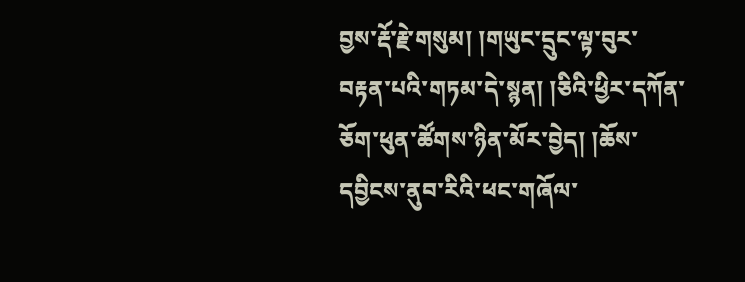བྱས་རྡོ་རྗེ་གསུམ། །གཡུང་དྲུང་ལྟ་བུར་བརྟན་པའི་གཏམ་དེ་སྙན། །ཅིའི་ཕྱིར་དཀོན་ཅོག་ཕུན་ཚོགས་ཉིན་མོར་བྱེད། །ཆོས་དབྱིངས་ནུབ་རིའི་ཕང་གཞོལ་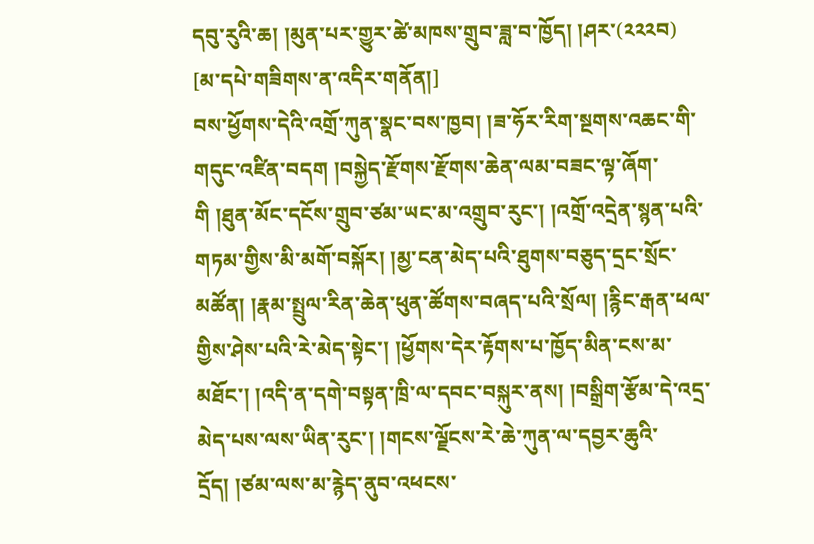དབུ་རུའི་ཆ། །མུན་པར་གྱུར་ཚེ་མཁས་གྲུབ་ཟླ་བ་ཁྱོད། །ཤར་(༢༢༢བ)
[མ་དཔེ་གཟིགས་ན་འདིར་གནོན།]
བས་ཕྱོགས་དེའི་འགྲོ་ཀུན་སྣང་བས་ཁྱབ། །ཟ་ཧོར་རིག་སྔགས་འཆང་གི་གདུང་འཛིན་བདག །བསྐྱེད་རྫོགས་རྫོགས་ཆེན་ལམ་བཟང་ལྟ་ཞོག་གི །ཐུན་མོང་དངོས་གྲུབ་ཙམ་ཡང་མ་འགྲུབ་རུང་། །འགྲོ་འདྲེན་སྙན་པའི་གཏམ་གྱིས་མི་མགོ་བསྐོར། །མྱ་ངན་མེད་པའི་ཐུགས་བཅུད་དྲང་སྲོང་མཚོན། །རྣམ་སྤྲུལ་རིན་ཆེན་ཕུན་ཚོགས་བཞད་པའི་སྲོལ། །རྙིང་རྒན་ཕལ་གྱིས་ཤེས་པའི་རེ་མེད་སྟེང་། །ཕྱོགས་དེར་རྟོགས་པ་ཁྱོད་མིན་ངས་མ་མཐོང་། །འདི་ན་དགེ་བསྟན་ཁྲི་ལ་དབང་བསྐུར་ནས། །བསྒྲིག་རྩོམ་དེ་འདྲ་མེད་པས་ལས་ཡིན་རུང་། །གངས་ལྗོངས་རེ་ཆེ་ཀུན་ལ་དབྱར་ཆུའི་དྲོད། །ཙམ་ལས་མ་རྙེད་ནུབ་འཕངས་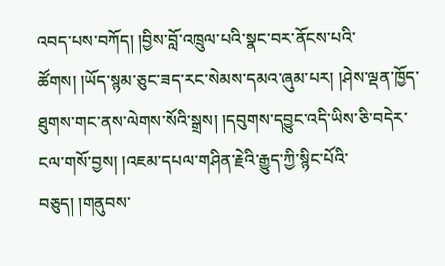འབད་པས་བཀོད། །བྱིས་བློ་འཁྲུལ་པའི་སྣང་བར་ནོངས་པའི་ཚོགས། །ཡོད་སྙམ་ཅུང་ཟད་རང་སེམས་དམའ་ཞུམ་པར། །ཤེས་ལྡན་ཁྱོད་ཐུགས་གང་ནས་ལེགས་སོའི་སྒྲས། །དབུགས་དབྱུང་འདི་ཡིས་ཅི་བདེར་ངལ་གསོ་བྱས། །འཇམ་དཔལ་གཤིན་རྗེའི་རྒྱུད་ཀྱི་སྙིང་པོའི་བཅུད། །གནུབས་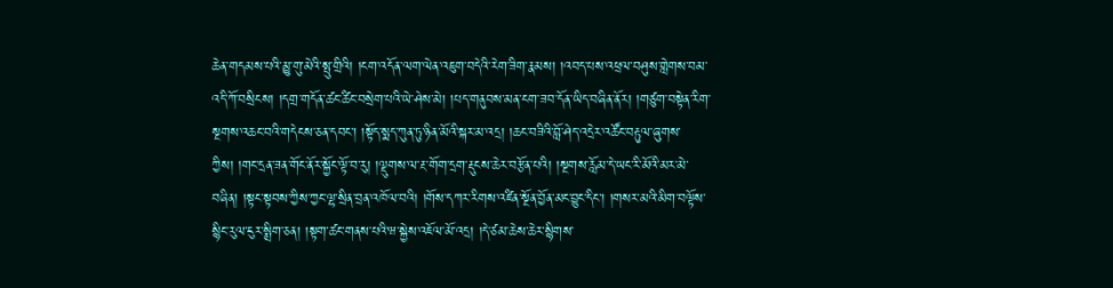ཆེན་གདམས་པའི་མྱུ་གུ་མེའི་སྤུ་གྲིའི། །ངག་འདོན་ལག་ལེན་འཇུག་བདེའི་རེག་ཟིག་རྣམས། །འབད་པས་འཕྲལ་བཤུས་གླེགས་བམ་འདི་ཀོ་བསྲིངས། །དགྲ་གདོན་ཚང་ཚིང་བསྲེག་པའི་ཡེ་ཤེས་མེ། །པད་གནུབས་མན་ངག་ཟབ་དོན་ཡིད་བཞིན་ནོར། །གཙུག་བསྟེན་རིག་སྔགས་འཆང་བའི་གདེངས་ཅན་དབང་། །སྟོད་སྨད་ཀུན་ཏུ་ཉིན་མོའི་སྐར་མ་འདྲ། །ཆང་བཟིའི་བློ་ཤེད་འདྲེར་འཚོང་བརྟུལ་ཞུགས་ཀྱིས། །གང་དྲན་ཟན་གོང་ནོར་སྐྱོང་ལྟོ་བ་རུ། །ལྡུགས་ལ་རྔ་གོག་དྲག་རྡུངས་ཆེར་བརྩོན་པའི། །སྔགས་རློམ་དེ་ཡང་རི་མོའི་མར་མེ་བཞིན། །སྟང་སྟབས་ཀྱིས་ཀྱང་ལྷ་སྲིན་བྲན་འཁོལ་བའི། །གོས་དཀར་རིགས་འཛིན་སྔོན་བྱོན་མང་བྱུང་དིང་། །གསར་མའི་མིག་བལྟོས་སྙིང་རུལ་ངུར་སྨྲིག་ཅན། །སྟག་ཚང་གནས་པའི་ཝ་སྐྱེས་འཇོལ་མོ་འདྲ། །དེ་ཙམ་ཆེས་ཆེར་སྙིགས་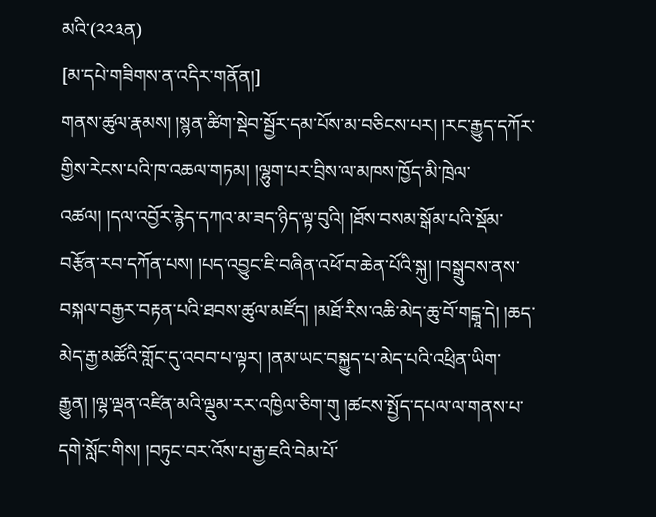མའི་(༢༢༣ན)
[མ་དཔེ་གཟིགས་ན་འདིར་གནོན།]
གནས་ཚུལ་རྣམས། །སྙན་ཚིག་སྡེབ་སྦྱོར་དམ་པོས་མ་བཅིངས་པར། །རང་རྒྱུད་དཀོར་གྱིས་རེངས་པའི་ཁ་འཆལ་གཏམ། །ལྷུག་པར་བྲིས་ལ་མཁས་ཁྱོད་མི་ཁྲེལ་འཚལ། །དལ་འབྱོར་རྙེད་དཀའ་མ་ཟད་ཉིད་ལྟ་བུའི། །ཐོས་བསམ་སྒོམ་པའི་སྡོམ་བརྩོན་རབ་དཀོན་པས། །པད་འབྱུང་ཇི་བཞིན་འཕོ་བ་ཆེན་པོའི་སྐུ། །བསྒྲུབས་ནས་བསྐལ་བརྒྱར་བརྟན་པའི་ཐབས་ཚུལ་མཛོད། །མཐོ་རིས་འཆི་མེད་ཆུ་བོ་གངྒཱ་དེ། །ཆད་མེད་རྒྱ་མཚོའི་གློང་དུ་འབབ་པ་ལྟར། །ནམ་ཡང་བསྐྱུད་པ་མེད་པའི་འཕྲིན་ཡིག་རྒྱུན། །ལྷ་ལྡན་འཛིན་མའི་ལྡུམ་རར་འཁྱིལ་ཅིག་གུ །ཚངས་སྤྱོད་དཔལ་ལ་གནས་པ་དགེ་སློང་གིས། །བཏུང་བར་འོས་པ་རྒྱ་ཇའི་བེམ་པོ་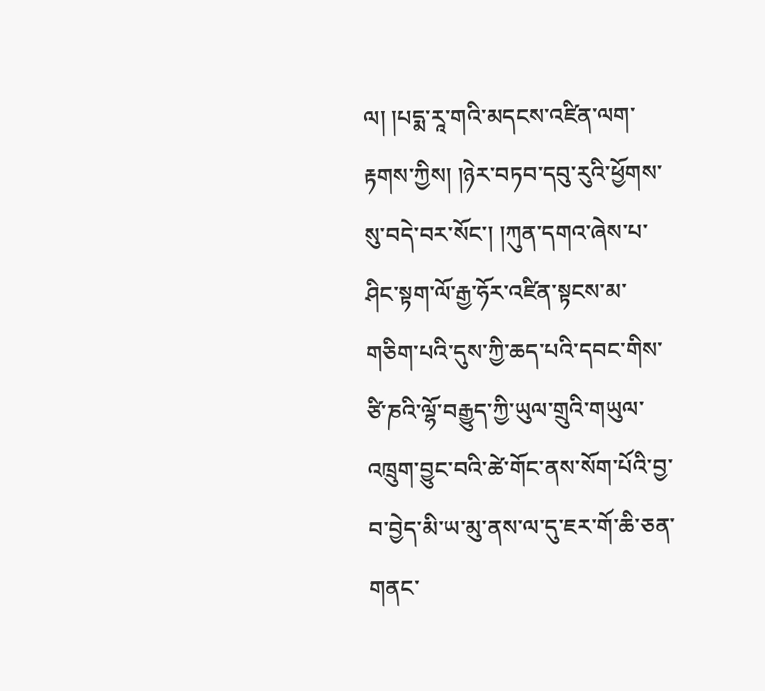ལ། །པདྨ་རཱ་གའི་མདངས་འཛིན་ལག་རྟགས་ཀྱིས། །ཉེར་བཏབ་དབུ་རུའི་ཕྱོགས་སུ་བདེ་བར་སོང་། །ཀུན་དགའ་ཞེས་པ་ཤིང་སྟག་ལོ་རྒྱ་ཧོར་འཛིན་སྟངས་མ་གཅིག་པའི་དུས་ཀྱི་ཆད་པའི་དབང་གིས་ཙི་ཎའི་ལྷོ་བརྒྱུད་ཀྱི་ཡུལ་གྲུའི་གཡུལ་འཁྲུག་བྱུང་བའི་ཚེ་གོང་ནས་སོག་པོའི་བྱ་བ་བྱེད་མི་ཡ་མུ་ནས་ལ་དུ་ཇར་གོ་ཆི་ཅན་གནང་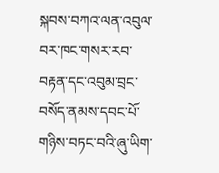སྐབས་བཀའ་ལན་འབུལ་བར་ཁང་གསར་རབ་བརྟན་དང་འབུམ་བྲང་བསོད་ནམས་དབང་པོ་གཉིས་བཏང་བའི་ཞུ་ཡིག་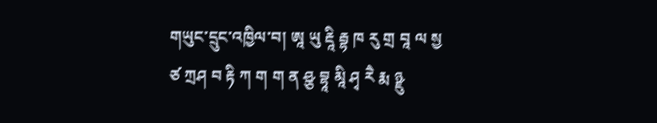གཡུང་དྲུང་འཁྱིལ་བ། ཨཱ ཡུ རྡཱི རྦྷ ཁ རུ གྲ བཱ ལ སྱ ཙ ཀྲཤ བ རྟི ཀ ག ག ན ཤྩ བྷཱ མཱི ཤྭ རཻ རྨ ཉྫུ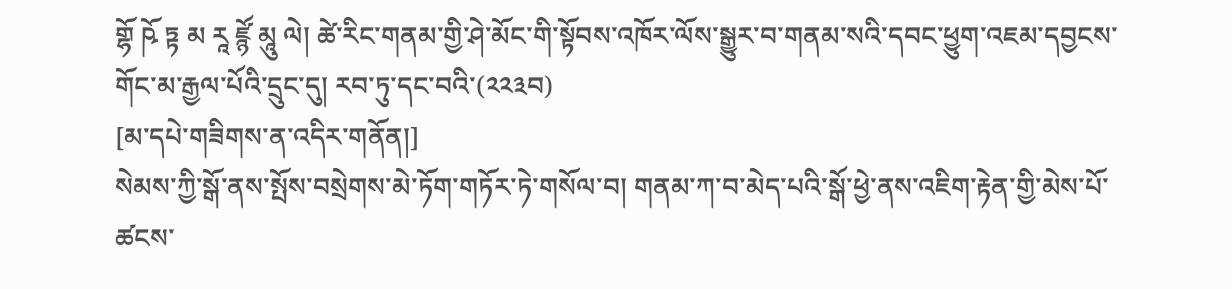གྷོ ཥོ ཏྟ མ རཱ ཛྙོ མཱུ ལེ། ཚེ་རིང་གནམ་གྱི་ཤེ་མོང་གི་སྟོབས་འཁོར་ལོས་སྒྱུར་བ་གནམ་སའི་དབང་ཕྱུག་འཇམ་དབྱངས་གོང་མ་རྒྱལ་པོའི་དྲུང་དུ། རབ་ཏུ་དང་བའི་(༢༢༣བ)
[མ་དཔེ་གཟིགས་ན་འདིར་གནོན།]
སེམས་ཀྱི་སྒོ་ནས་སྤོས་བསྲེགས་མེ་ཏོག་གཏོར་ཏེ་གསོལ་བ། གནམ་ཀ་བ་མེད་པའི་སྒོ་ཕྱེ་ནས་འཇིག་རྟེན་གྱི་མེས་པོ་ཚངས་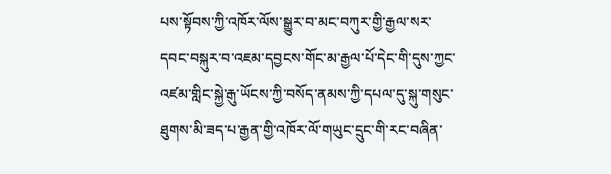པས་སྟོབས་ཀྱི་འཁོར་ལོས་སྒྱུར་བ་མང་བཀུར་གྱི་རྒྱལ་སར་དབང་བསྐུར་བ་འཇམ་དབྱངས་གོང་མ་རྒྱལ་པོ་དེང་གི་དུས་ཀྱང་འཛམ་གླིང་སྐྱེ་རྒུ་ཡོངས་ཀྱི་བསོད་ནམས་ཀྱི་དཔལ་དུ་སྐུ་གསུང་ཐུགས་མི་ཟད་པ་རྒྱན་གྱི་འཁོར་ལོ་གཡུང་དྲུང་གི་རང་བཞིན་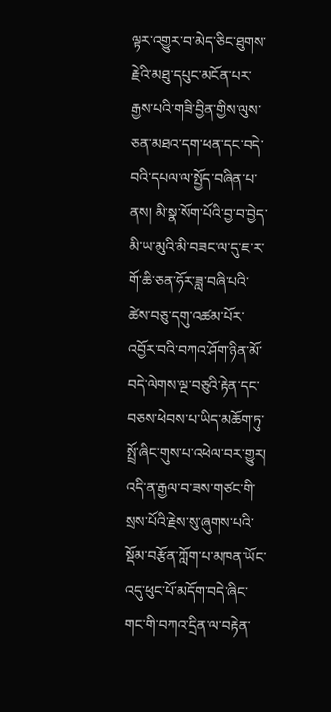ལྟར་འགྱུར་བ་མེད་ཅིང་ཐུགས་རྗེའི་མཐུ་དཔུང་མངོན་པར་རྒྱས་པའི་གཟི་བྱིན་གྱིས་ལུས་ཅན་མཐའ་དག་ཕན་དང་བདེ་བའི་དཔལ་ལ་སྤྱོད་བཞིན་པ་ནས། མི་སྣ་སོག་པོའི་བྱ་བ་བྱེད་མི་ཡ་མུའི་མི་བཟང་ལ་དུ་ཇ་ར་གོ་ཆི་ཅན་ཧོར་ཟླ་བཞི་པའི་ཚེས་བཅུ་དགུ་འཚམ་པོར་འབྱོར་བའི་བཀའ་ཤོག་ཉིན་མོ་བདེ་ལེགས་ལྔ་བཅུའི་རྟེན་དང་བཅས་ཕེབས་པ་ཡིད་མཆོག་ཏུ་སྤྲོ་ཞིང་གུས་པ་འཕེལ་བར་གྱུར། འདི་ན་རྒྱལ་བ་ཟས་གཙང་གི་སྲས་པོའི་རྗེས་སུ་ཞུགས་པའི་སྡོམ་བརྩོན་ཀློག་པ་མཁན་ཡོང་འདུ་ཕུང་པོ་མདོག་བདེ་ཞིང་གང་གི་བཀའ་དྲིན་ལ་བརྟེན་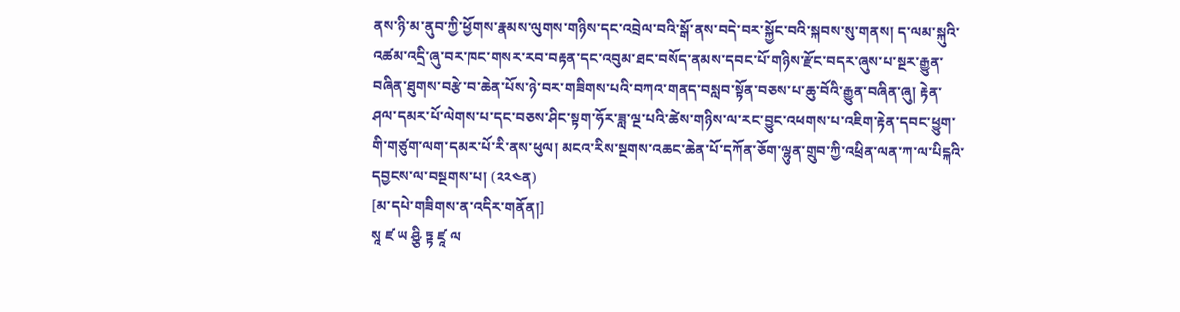ནས་ཉི་མ་ནུབ་ཀྱི་ཕྱོགས་རྣམས་ལུགས་གཉིས་དང་འབྲེལ་བའི་སྒོ་ནས་བདེ་བར་སྐྱོང་བའི་སྐབས་སུ་གནས། ད་ལམ་སྐུའི་འཚམ་འདྲི་ཞུ་བར་ཁང་གསར་རབ་བརྟན་དང་འབུམ་ཐང་བསོད་ནམས་དབང་པོ་གཉིས་རྫོང་བདར་ཞུས་པ་སྔར་རྒྱུན་བཞིན་ཐུགས་བརྩེ་བ་ཆེན་པོས་ཉེ་བར་གཟིགས་པའི་བཀའ་གནད་བསླབ་སྟོན་བཅས་པ་ཆུ་བོའི་རྒྱུན་བཞིན་ཞུ། རྟེན་ཤལ་དམར་པོ་ལེགས་པ་དང་བཅས་ཤིང་སྟག་ཧོར་ཟླ་ལྔ་པའི་ཚེས་གཉིས་ལ་རང་བྱུང་འཕགས་པ་འཇིག་རྟེན་དབང་ཕྱུག་གི་གཙུག་ལག་དམར་པོ་རི་ནས་ཕུལ། མངའ་རིས་སྔགས་འཆང་ཆེན་པོ་དཀོན་ཅོག་ལྷུན་གྲུབ་ཀྱི་འཕྲིན་ལན་ཀ་ལ་པིངྐའི་དབྱངས་ལ་བསྔགས་པ། (༢༢༤ན)
[མ་དཔེ་གཟིགས་ན་འདིར་གནོན།]
སཱ ཛ ཡ ཤྩི ཏྟ ཛཱ ལ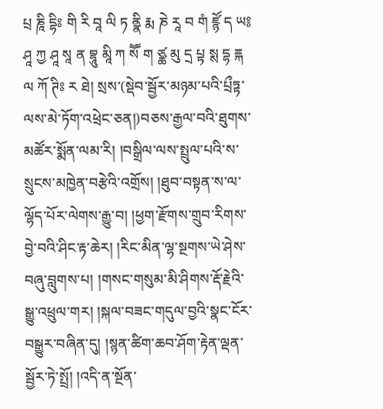པྲ ཎཱི དྷིཿ གི རི བཱ ལི ཏ ནྣི རྨ ཎེ རཱ བ གཾ ཛྙོ ད ཡ༔ ཤཱ ཀྱ ཤཱ སཱ ན བྷཱུ མཱི ཀ སཽ ག ཙྪ མུ དྲ པྟ སྶ དྷ ྈྐ ལ ཀོ ཊིཿ ར ཐེ། སྲས་(སྡེབ་སྦྱོར་མཉམ་པའི་པྲྀཏྟ་ལས་མེ་ཏོག་འཕྲེང་ཅན།)བཅས་རྒྱལ་བའི་ཐུགས་མཚོར་སྨོན་ལམ་རི། །བསྒྲིལ་ལས་སྤྲུལ་པའི་ས་སྲུངས་མཁྱེན་བརྩེའི་འགྲོས། །ཐུབ་བསྟན་ས་ལ་ལྷོད་པོར་ལེགས་རྒྱུ་བ། །ཕྱག་རྫོགས་གྲུབ་རིགས་བྱེ་བའི་ཤིང་རྟ་ཆེར། །རིང་མིན་ལྷ་སྔགས་ཡེ་ཤེས་བཞུ་བླུགས་པ། །གསང་གསུམ་མི་ཤིགས་རྡོ་རྗེའི་སྒྱུ་འཕྲུལ་གར། །སྐལ་བཟང་གདུལ་བྱའི་སྣང་ངོར་བསྒྱུར་བཞིན་དུ། །སྙན་ཚིག་ཆབ་ཤོག་རྟེན་ལྡན་སྦྱོར་ཏེ་སྤྲོ། །འདི་ན་སྔོན་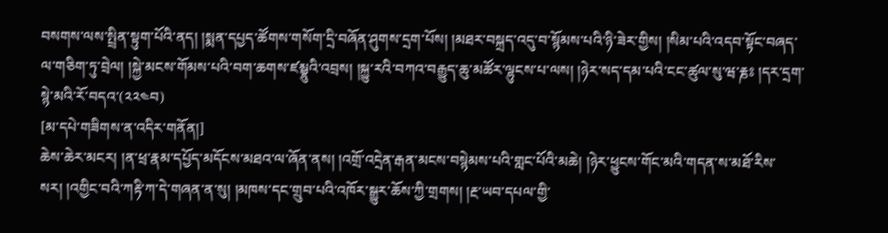བསགས་ལས་སྤྲིན་སྟུག་པོའི་ནད། །སྨན་དཔྱད་ཚོགས་གསོག་དྲི་བཞོན་ཤུགས་དྲག་པོས། །མཐར་བསྐྲད་འདུ་བ་སྙོམས་པའི་ཉི་ཟེར་གྱིས། །སིམ་པའི་འདབ་སྟོང་བཞད་ལ་གཅིག་ཏུ་བྲེལ། །སྐྱེ་མངས་གོམས་པའི་བག་ཆགས་ཛམྦྷུའི་འབྲས། །སྐྱུ་རའི་བཀའ་བརྒྱུད་ཆུ་མཚོར་ལྷུངས་པ་ལས། །ཉེར་སད་དམ་པའི་ངང་ཚུལ་སུ་ཝ་རྞཿ །དར་དྲག་སྙེ་མའི་རོ་བདའ་(༢༢༤བ)
[མ་དཔེ་གཟིགས་ན་འདིར་གནོན།]
ཆེས་ཆེར་མངར། །ན་ཕྲ་རྣམ་དཔྱོད་མདོངས་མཐའ་ལ་ཞོན་ནས། །འགྲོ་འདྲེན་རྒན་མངས་བསྙེམས་པའི་གླང་པོའི་མཆེ། །ཉེར་ཕྱུངས་གོང་མའི་གདན་ས་མཐོ་རིས་སར། །འགྱིང་བའི་ཀརྟི་ཀ་དེ་གཞན་ན་སུ། །མཁས་དང་གྲུབ་པའི་འཁོར་སྒྱུར་ཆོས་ཀྱི་གྲགས། །རྔ་ཡབ་དཔལ་གྱི་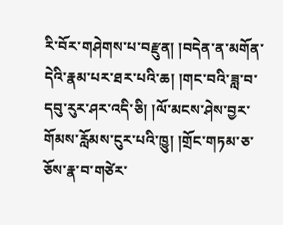རི་བོར་གཤེགས་པ་བརྫུན། །བདེན་ན་མགོན་དེའི་རྣམ་པར་ཐར་པའི་ཆ། །གང་བའི་ཟླ་བ་དབུ་རུར་ཤར་འདི་ཅི། །ལོ་མངས་ཤེས་བྱར་གོམས་རློམས་ངུར་པའི་ཁྱུ། །གྲོང་གཏམ་ཅ་ཅོས་རྣ་བ་གཙེར་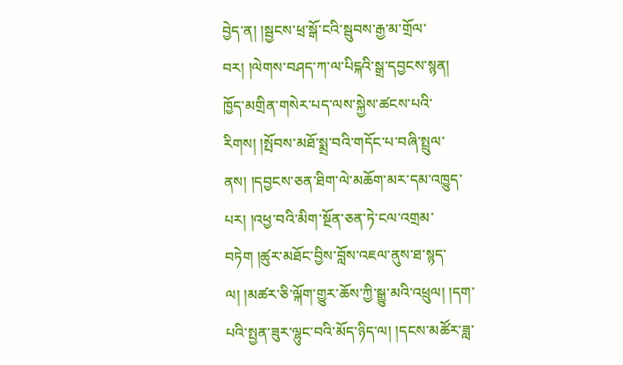བྱེད་ན། །སྦྱངས་ཕྲ་སྒོ་ངའི་སྦུབས་རྒྱ་མ་གྲོལ་བར། །ལེགས་བཤད་ཀ་ལ་པིངྐའི་སྒྲ་དབྱངས་སྙན། ཁྱོད་མགྲིན་གསེར་པད་ལས་སྐྱེས་ཚངས་པའི་རིགས། །སྤོབས་མཐོ་སྨྲ་བའི་གདོང་པ་བཞི་སྤྲུལ་ནས། །དབྱངས་ཅན་ཐིག་ལེ་མཆོག་མར་དམ་འཁྱུད་པར། །འཕྱ་བའི་མིག་སྔོན་ཅན་ཏེ་ངལ་འགྲམ་བཏེག །ཚུར་མཐོང་བྱིས་བློས་འཇལ་ནུས་ཐ་སྙད་ལ། །མཚར་ཅི་ལྐོག་གྱུར་ཆོས་ཀྱི་སྒྱུ་མའི་འཕྲུལ། །དག་པའི་སྤྱན་ཟུར་ལྷུང་བའི་མོད་ཉིད་ལ། །དངས་མཚོར་ཟླ་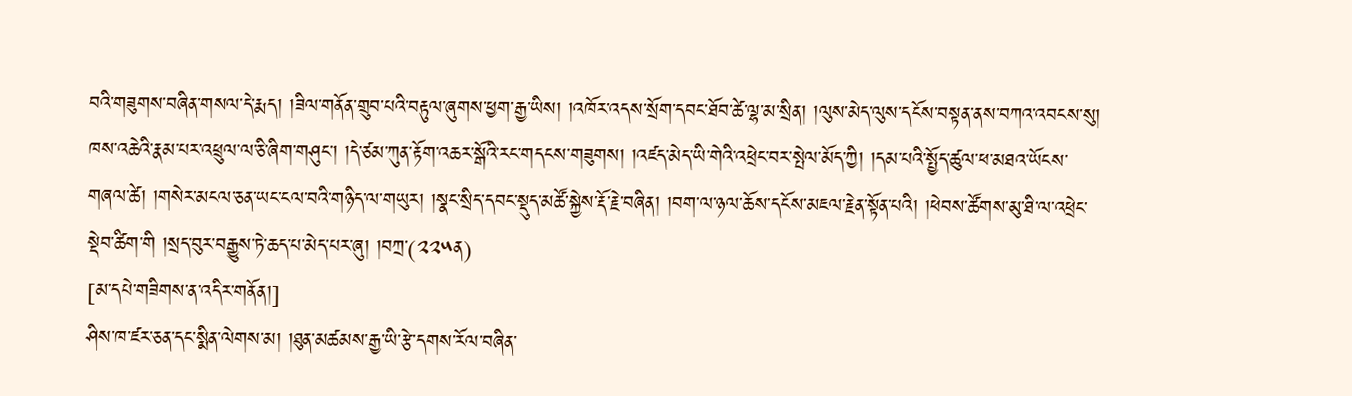བའི་གཟུགས་བཞིན་གསལ་དེ་རྨད། །ཟིལ་གནོན་གྲུབ་པའི་བརྟུལ་ཞུགས་ཕྱག་རྒྱ་ཡིས། །འཁོར་འདས་སྲོག་དབང་ཐོབ་ཚེ་ལྷ་མ་སྲིན། །ལུས་མེད་ལུས་དངོས་བསྟན་ནས་བཀའ་འབངས་སུ། ཁས་འཆེའི་རྣམ་པར་འཕྲུལ་ལ་ཅི་ཞིག་གཤུང་། །དེ་ཙམ་ཀུན་རྟོག་འཆར་སྒོའི་རང་གདངས་གཟུགས། །འཛད་མེད་ཡི་གེའི་འཕྲེང་བར་སྤེལ་མོད་ཀྱི། །དམ་པའི་སྤྱོད་ཚུལ་ཕ་མཐའ་ཡོངས་གཞལ་ཚེ། །གསེར་མངལ་ཅན་ཡང་ངལ་བའི་གཉིད་ལ་གཡུར། །སྣང་སྲིད་དབང་སྡུད་མཚོ་སྐྱེས་རྡོ་རྗེ་བཞིན། །བག་ལ་ཉལ་ཆོས་དངོས་མཇལ་རྗེན་སྟོན་པའི། །ཕེབས་ཚོགས་མུ་ཐི་ལ་འཕྲེང་སྡེབ་ཚིག་གི །སྲད་བུར་བརྒྱུས་ཏེ་ཆད་པ་མེད་པར་ཞུ། །བཀྲ་(༢༢༥ན)
[མ་དཔེ་གཟིགས་ན་འདིར་གནོན།]
ཤིས་ཁ་ཛར་ཅན་དང་སྨིན་ལེགས་མ། །ཐུན་མཚམས་རྒྱ་ཡི་རྩེ་དགས་རོལ་བཞིན་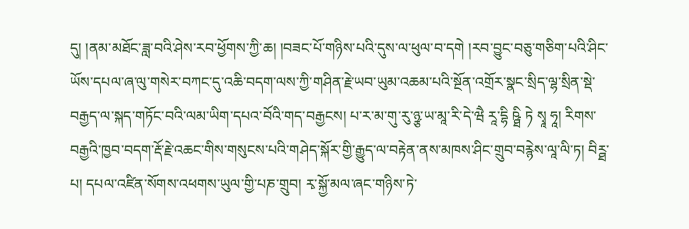དུ། །ནམ་མཐོང་ཟླ་བའི་ཤེས་རབ་ཕྱོགས་ཀྱི་ཆ། །བཟང་པོ་གཉིས་པའི་དུས་ལ་ཕུལ་བ་དགེ །རབ་བྱུང་བཅུ་གཅིག་པའི་ཤིང་ཡོས་དཔལ་ཞ་ལུ་གསེར་བཀང་དུ་འཆི་བདག་ལས་ཀྱི་གཤིན་རྗེ་ཡབ་ཡུམ་འཆམ་པའི་སྔོན་འགྲོར་སྣང་སྲིད་ལྷ་སྲིན་སྡེ་བརྒྱད་ལ་སྐད་གཏོང་བའི་ལམ་ཡིག་དཔའ་བོའི་གད་བརྒྱངས། པ་ར་མ་གུ་རུ་ཉྩ་ཡ་མཱ་རི་དེ་ཝཻ རཱ་དྷི ཥྠི ཏེ སྭཱ ཧཱ། རིགས་བརྒྱའི་ཁྱབ་བདག་རྡོ་རྗེ་འཆང་གིས་གསུངས་པའི་གཤེད་སྐོར་གྱི་རྒྱུད་ལ་བརྟེན་ནས་མཁས་ཤིང་གྲུབ་བརྙེས་ལཱ་ལི་ཏ། བིཪྠ་པ། དཔལ་འཛིན་སོགས་འཕགས་ཡུལ་གྱི་པཎ་གྲུབ། རྭ་སྐྱོ་མལ་ཞང་གཉིས་ཏེ་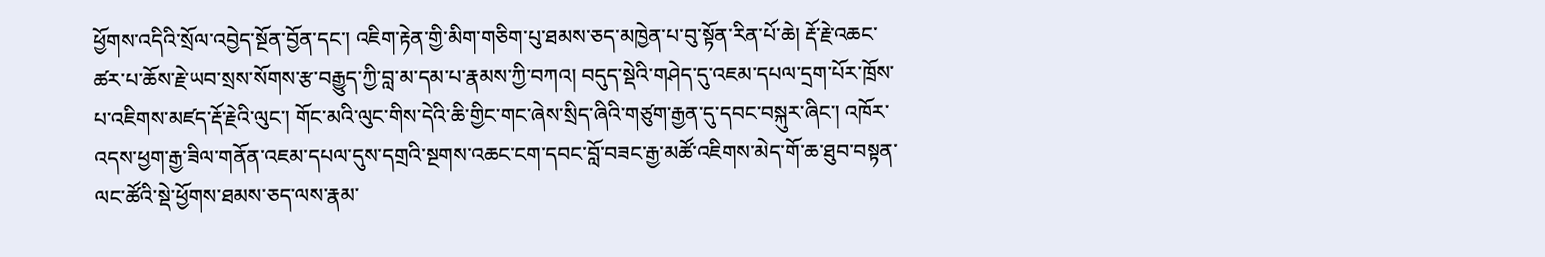ཕྱོགས་འདིའི་སྲོལ་འབྱེད་སྔོན་བྱོན་དང་། འཇིག་རྟེན་གྱི་མིག་གཅིག་པུ་ཐམས་ཅད་མཁྱེན་པ་བུ་སྟོན་རིན་པོ་ཆེ། རྡོ་རྗེ་འཆང་ཚར་པ་ཆོས་རྗེ་ཡབ་སྲས་སོགས་རྩ་བརྒྱུད་ཀྱི་བླ་མ་དམ་པ་རྣམས་ཀྱི་བཀའ། བདུད་སྡེའི་གཤེད་དུ་འཇམ་དཔལ་དྲག་པོར་ཁྲོས་པ་འཇིགས་མཛད་རྡོ་རྗེའི་ལུང་། གོང་མའི་ལུང་གིས་དེའི་ཆི་གྱིང་གང་ཞེས་སྲིད་ཞིའི་གཙུག་རྒྱན་དུ་དབང་བསྐུར་ཞིང་། འཁོར་འདས་ཕྱག་རྒྱ་ཟིལ་གནོན་འཇམ་དཔལ་དུས་དགྲའི་སྔགས་འཆང་ངག་དབང་བློ་བཟང་རྒྱ་མཚོ་འཇིགས་མེད་གོ་ཆ་ཐུབ་བསྟན་ལང་ཚོའི་སྡེ་ཕྱོགས་ཐམས་ཅད་ལས་རྣམ་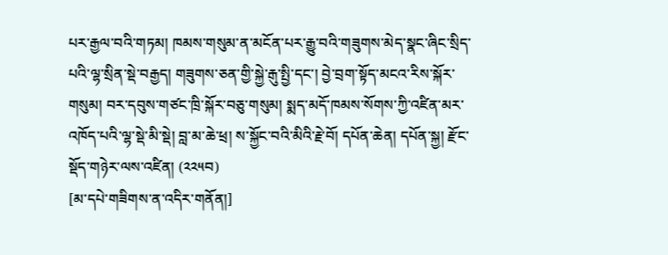པར་རྒྱལ་བའི་གཏམ། ཁམས་གསུམ་ན་མངོན་པར་རྒྱུ་བའི་གཟུགས་མེད་སྣང་ཞིང་སྲིད་པའི་ལྷ་སྲིན་སྡེ་བརྒྱད། གཟུགས་ཅན་གྱི་སྐྱེ་རྒུ་སྤྱི་དང་། བྱེ་བྲག་སྟོད་མངའ་རིས་སྐོར་གསུམ། བར་དབུས་གཙང་ཁྲི་སྐོར་བཅུ་གསུམ། སྨད་མདོ་ཁམས་སོགས་ཀྱི་འཛིན་མར་འཁོད་པའི་ལྷ་སྡེ་མི་སྡེ། བླ་མ་ཆེ་ཕྲ། ས་སྐྱོང་བའི་མིའི་རྗེ་བོ། དཔོན་ཆེན། དཔོན་སྐྱ། རྫོང་སྡོད་གཉེར་ལས་འཛིན། (༢༢༥བ)
[མ་དཔེ་གཟིགས་ན་འདིར་གནོན།]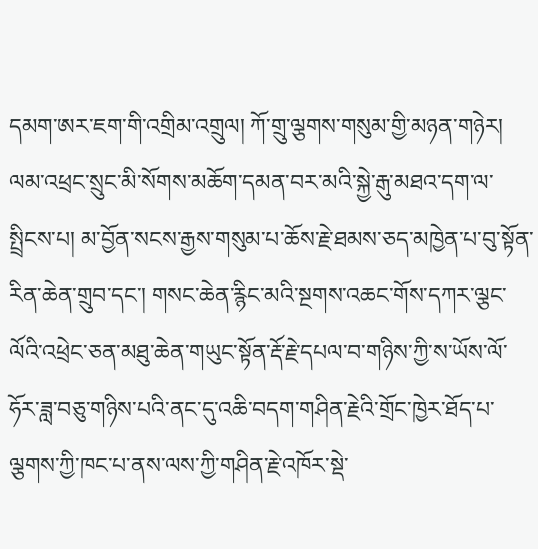དམག་ཨར་ཇག་གི་འགྲིམ་འགྲུལ། ཀོ་གྲུ་ལྕགས་གསུམ་གྱི་མཉན་གཉེར། ལམ་འཕྲང་སྲུང་མི་སོགས་མཆོག་དམན་བར་མའི་སྐྱེ་རྒུ་མཐའ་དག་ལ་སྤྲིངས་པ། མ་བྱོན་སངས་རྒྱས་གསུམ་པ་ཆོས་རྗེ་ཐམས་ཅད་མཁྱེན་པ་བུ་སྟོན་རིན་ཆེན་གྲུབ་དང་། གསང་ཆེན་རྙིང་མའི་སྔགས་འཆང་གོས་དཀར་ལྕང་ལོའི་འཕྲེང་ཅན་མཐུ་ཆེན་གཡུང་སྟོན་རྡོ་རྗེ་དཔལ་བ་གཉིས་ཀྱི་ས་ཡོས་ལོ་ཧོར་ཟླ་བཅུ་གཉིས་པའི་ནང་དུ་འཆི་བདག་གཤིན་རྗེའི་གྲོང་ཁྱེར་ཐོད་པ་ལྕགས་ཀྱི་ཁང་པ་ནས་ལས་ཀྱི་གཤིན་རྗེ་འཁོར་སྡེ་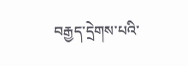བརྒྱད་དྲེགས་པའི་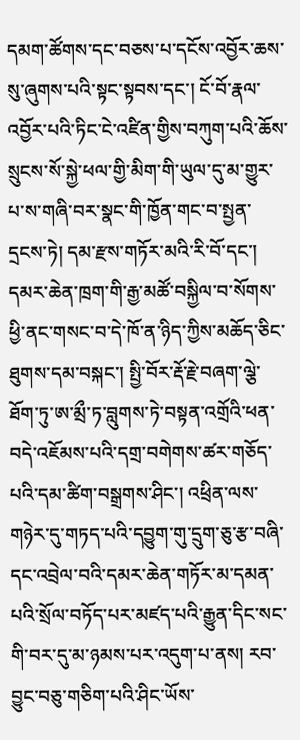དམག་ཚོགས་དང་བཅས་པ་དངོས་འབྱོར་ཆས་སུ་ཞུགས་པའི་སྟང་སྟབས་དང་། ངོ་བོ་རྣལ་འབྱོར་པའི་ཏིང་ངེ་འཛིན་གྱིས་བཀུག་པའི་ཆོས་སྲུངས་སོ་སྐྱེ་ཕལ་གྱི་མིག་གི་ཡུལ་དུ་མ་གྱུར་པ་ས་གཞི་བར་སྣང་གི་ཁྱོན་གང་བ་སྤྱན་དྲངས་ཏེ། དམ་རྫས་གཏོར་མའི་རི་བོ་དང་། དམར་ཆེན་ཁྲག་གི་རྒྱ་མཚོ་བསྐྱིལ་བ་སོགས་ཕྱི་ནང་གསང་བ་དེ་ཁོ་ན་ཉིད་ཀྱིས་མཆོད་ཅིང་ཐུགས་དམ་བསྐང་། སྤྱི་བོར་རྡོ་རྗེ་བཞག་ལྕེ་ཐོག་ཏུ་ཨ་མྲྀ་ཏ་བླུགས་ཏེ་བསྟན་འགྲོའི་ཕན་བདེ་འཇོམས་པའི་དགྲ་བགེགས་ཚར་གཅོད་པའི་དམ་ཚིག་བསྒྲགས་ཤིང་། འཕྲིན་ལས་གཉེར་དུ་གཏད་པའི་དབྱུག་གུ་དྲུག་ཅུ་རྩ་བཞི་དང་འབྲེལ་བའི་དམར་ཆེན་གཏོར་མ་དམན་པའི་སྲོལ་བཏོད་པར་མཛད་པའི་རྒྱུན་དིང་སང་གི་བར་དུ་མ་ཉམས་པར་འདུག་པ་ནས། རབ་བྱུང་བཅུ་གཅིག་པའི་ཤིང་ཡོས་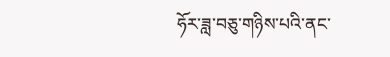ཧོར་ཟླ་བཅུ་གཉིས་པའི་ནང་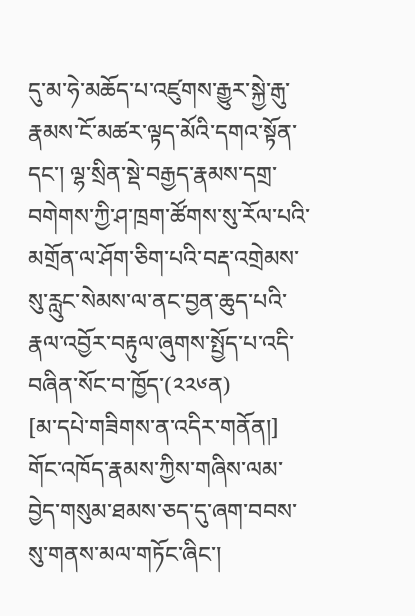དུ་མ་ཧེ་མཆོད་པ་འཛུགས་རྒྱུར་སྐྱེ་རྒུ་རྣམས་ངོ་མཚར་ལྟད་མོའི་དགའ་སྟོན་དང་། ལྷ་སྲིན་སྡེ་བརྒྱད་རྣམས་དགྲ་བགེགས་ཀྱི་ཤ་ཁྲག་ཚོགས་སུ་རོལ་པའི་མགྲོན་ལ་ཤོག་ཅིག་པའི་བརྡ་འགྲེམས་སུ་རླུང་སེམས་ལ་ནང་བྱན་ཆུད་པའི་རྣལ་འབྱོར་བརྟུལ་ཞུགས་སྤྱོད་པ་འདི་བཞིན་སོང་བ་ཁྱོད་(༢༢༦ན)
[མ་དཔེ་གཟིགས་ན་འདིར་གནོན།]
གོང་འཁོད་རྣམས་ཀྱིས་གཞིས་ལམ་བྱེད་གསུམ་ཐམས་ཅད་དུ་ཞག་བབས་སུ་གནས་མལ་གཏོང་ཞིང་།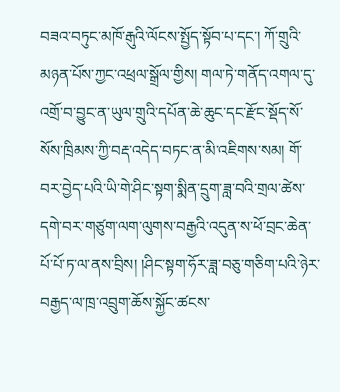བཟའ་བཏུང་མཁོ་རྒུའི་ལོངས་སྤྱོད་སྟོབ་པ་དང་། ཀོ་གྲུའི་མཉན་པོས་ཀྱང་འཕྲལ་སྒྲོལ་གྱིས། གལ་ཏེ་གནོད་འགལ་དུ་འགྲོ་བ་བྱུང་ན་ཡུལ་གྲུའི་དཔོན་ཆེ་ཆུང་དང་རྫོང་སྡོད་སོ་སོས་ཁྲིམས་ཀྱི་བརྡ་འདེད་བཏང་ན་མི་འཇིགས་སམ། གོ་བར་བྱེད་པའི་ཡི་གེ་ཤིང་སྟག་སྨིན་དྲུག་ཟླ་བའི་གྲལ་ཚེས་དགེ་བར་གཙུག་ལག་ལུགས་བརྒྱའི་འདུན་ས་ཕོ་བྲང་ཆེན་པོ་པོ་ཏ་ལ་ནས་བྲིས། །ཤིང་སྟག་ཧོར་ཟླ་བཅུ་གཅིག་པའི་ཉེར་བརྒྱད་ལ་ཁྲ་འབྲུག་ཆོས་སྐྱོང་ཚངས་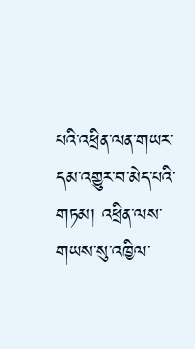པའི་འཕྲིན་ལན་གཡར་དམ་འགྱུར་བ་མེད་པའི་གཏམ། འཕྲིན་ལས་གཡས་སུ་འཁྱིལ་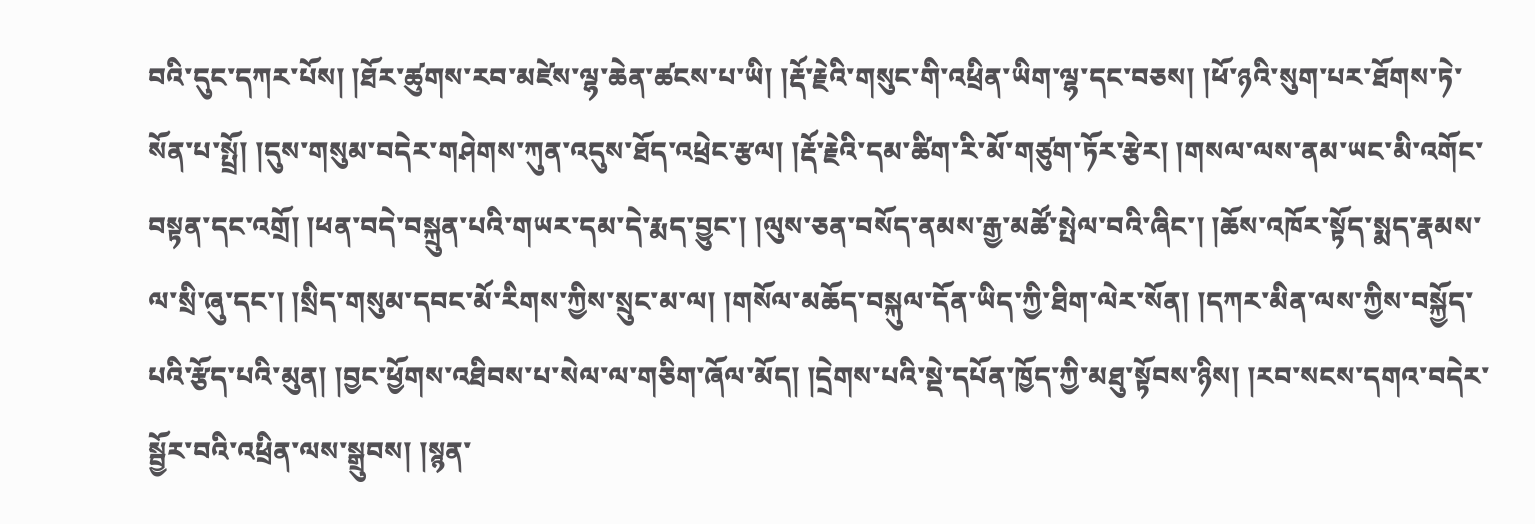བའི་དུང་དཀར་པོས། །ཐོར་ཚུགས་རབ་མཛེས་ལྷ་ཆེན་ཚངས་པ་ཡི། །རྡོ་རྗེའི་གསུང་གི་འཕྲིན་ཡིག་ལྷ་དང་བཅས། །ཕོ་ཉའི་སུག་པར་ཐོགས་ཏེ་སོན་པ་སྤྲོ། །དུས་གསུམ་བདེར་གཤེགས་ཀུན་འདུས་ཐོད་འཕྲེང་རྩལ། །རྡོ་རྗེའི་དམ་ཚིག་རི་མོ་གཙུག་ཏོར་རྩེར། །གསལ་ལས་ནམ་ཡང་མི་འགོང་བསྟན་དང་འགྲོ། །ཕན་བདེ་བསྐྲུན་པའི་གཡར་དམ་དེ་རྨད་བྱུང་། །ལུས་ཅན་བསོད་ནམས་རྒྱ་མཚོ་སྤེལ་བའི་ཞིང་། །ཆོས་འཁོར་སྟོད་སྨད་རྣམས་ལ་སྲི་ཞུ་དང་། །སྲིད་གསུམ་དབང་མོ་རིགས་ཀྱིས་སྲུང་མ་ལ། །གསོལ་མཆོད་བསྐུལ་དོན་ཡིད་ཀྱི་ཐིག་ལེར་སོན། །དཀར་མིན་ལས་ཀྱིས་བསྐྱོད་པའི་རྩོད་པའི་མུན། །བྱང་ཕྱོགས་འཐིབས་པ་སེལ་ལ་གཅིག་ཞོལ་མོད། །དྲེགས་པའི་སྡེ་དཔོན་ཁྱོད་ཀྱི་མཐུ་སྟོབས་ཉིས། །རབ་སངས་དགའ་བདེར་སྦྱོར་བའི་འཕྲིན་ལས་སྒྲུབས། །སྙན་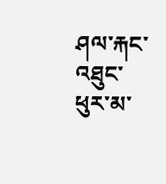ཤལ་རྐང་འཐུང་ཕུར་མ་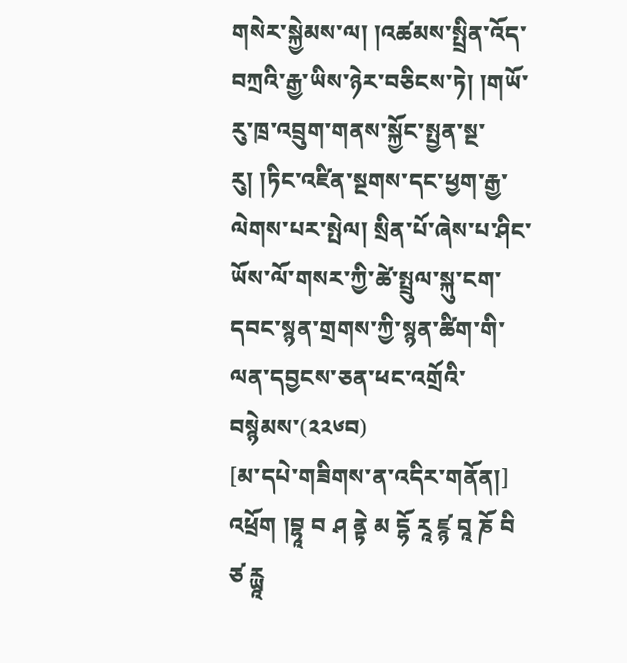གསེར་སྐྱེམས་ལ། །འཚམས་སྤྲིན་འོད་བཀྲའི་རྒྱ་ཡིས་ཉེར་བཅིངས་ཏེ། །གཡོ་རུ་ཁྲ་འབྲུག་གནས་སྐྱོང་སྤྱན་སྔ་རུ། །ཏིང་འཛིན་སྔགས་དང་ཕྱག་རྒྱ་ལེགས་པར་སྤེལ། སྲིན་པོ་ཞེས་པ་ཤིང་ཡོས་ལོ་གསར་ཀྱི་ཚེ་སྤྲུལ་སྐུ་ངག་དབང་སྙན་གྲགས་ཀྱི་སྙན་ཚིག་གི་ལན་དབྱངས་ཅན་ཕང་འགྲོའི་བསྙེམས་(༢༢༦བ)
[མ་དཔེ་གཟིགས་ན་འདིར་གནོན།]
འཕྲོག །བྷཱ བ ཤ ནྟེ མ དྷོ རཱ ཛྙ བཱ ཎོ བི ཙ རྻཱ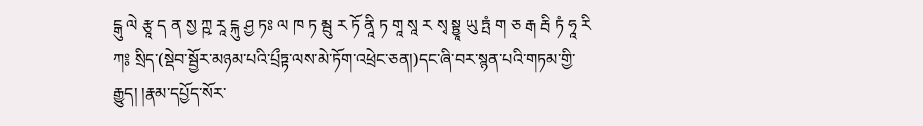ངྒུ ལེ རྩཱ ད ན སྱ ཀྵ རཱ ངྐུ ཤྱ ཏཿ ལ ཁ ཏ མྦུ ར ཏོ ནཱི ཏ གཱ སཱ ར སྭ སྟྱཱ ཡུ ཏྤཾ ག ཅ རྒ རྦི ཏཾ ཧཱ རི ཀ༔ སྲིད་(སྡེབ་སྦྱོར་མཉམ་པའི་པྲྀཏྟ་ལས་མེ་ཏོག་འཕྲེང་ཅན།)དང་ཞི་བར་སྙན་པའི་གཏམ་གྱི་རྒྱུད། །རྣམ་དཔྱོད་སོར་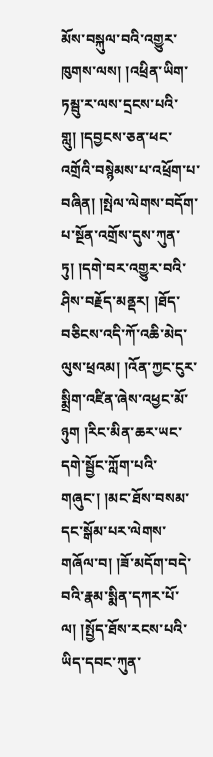མོས་བསྐུལ་བའི་འགྱུར་ཁུགས་ལས། །འཕྲིན་ཡིག་ཏམྦུ་ར་ལས་དྲངས་པའི་གླུ། །དབྱངས་ཅན་ཕང་འགྲོའི་བསྙེམས་པ་འཕྲོག་པ་བཞིན། །སྤེལ་ལེགས་བདོག་པ་སྔོན་འགྲོས་དུས་ཀུན་ཏུ། །དགེ་བར་འགྱུར་བའི་ཤིས་བརྗོད་མནྡར། །ཐོད་བཅིངས་འདི་ཀོ་འཆི་མེད་ལུས་ཕྲའམ། །འོན་ཀྱང་ངུར་སྨྲིག་འཛིན་ཞེས་འཕྱང་མོ་ཉུག །རིང་མིན་ཆར་ཡང་དགེ་སྦྱོང་ཀློག་པའི་གཞུང་། །མང་ཐོས་བསམ་དང་སྒོམ་པར་ལེགས་གཞོལ་བ། །ཟོ་མདོག་བདེ་བའི་རྣམ་སྨིན་དཀར་པོ་ལ། །སྤྱོད་ཐོས་རངས་པའི་ཡིད་དབང་ཀུན་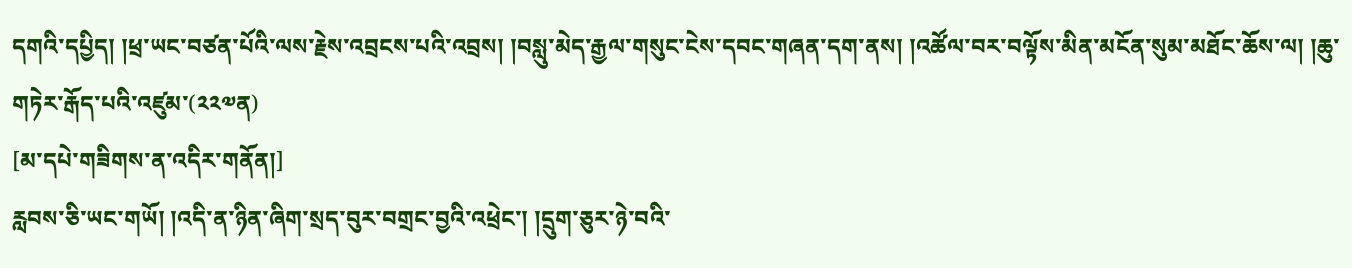དགའི་དཔྱིད། །ཕྲ་ཡང་བཙན་པོའི་ལས་རྗེས་འབྲངས་པའི་འབྲས། །བསླུ་མེད་རྒྱལ་གསུང་ངེས་དབང་གཞན་དག་ནས། །འཚོལ་བར་བལྟོས་མིན་མངོན་སུམ་མཐོང་ཆོས་ལ། །ཆུ་གཏེར་རྒོད་པའི་འཛུམ་(༢༢༧ན)
[མ་དཔེ་གཟིགས་ན་འདིར་གནོན།]
རླབས་ཅི་ཡང་གཡོ། །འདི་ན་ཉིན་ཞིག་སྲད་བུར་བགྲང་བྱའི་འཕྲེང་། །དྲུག་ཅུར་ཉེ་བའི་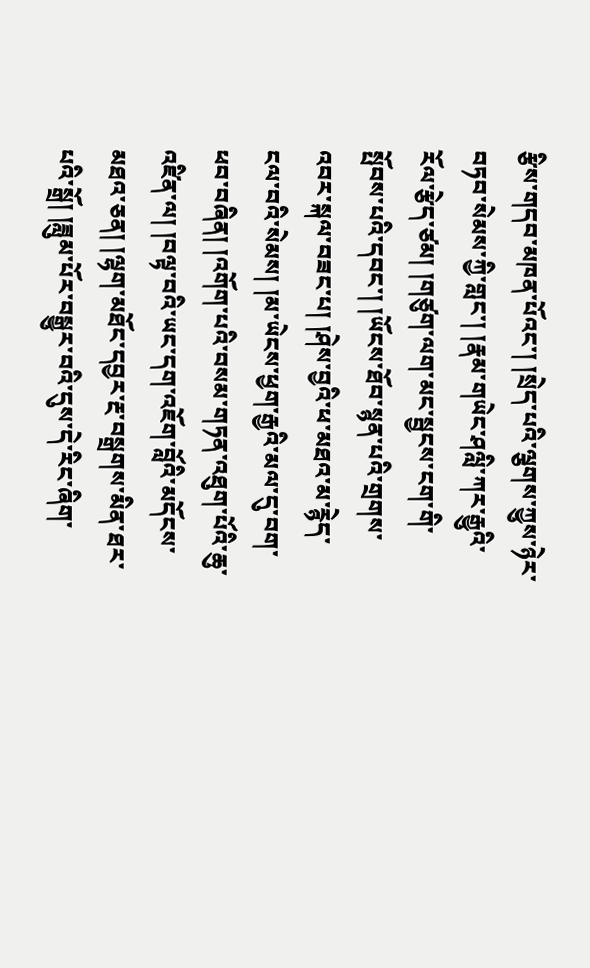རྩིས་གདབ་མཁན་པོའང་། །སྲེད་པའི་ལྕགས་ཀྱུས་ཉེར་བཏབ་སེམས་ཀྱི་གླང་། །རྣམ་གཡེང་ཤལླི་ཀར་རྒྱུའི་རོལ་རྩེད་ཙམ། །གཙུག་ལག་མང་སྦྱངས་ངག་གི་སྤོབས་པའི་དབང་། །ཡོངས་ཐོབ་སྙན་པའི་གྲགས་འབར་སྐལ་བཟང་པ། །ཤེས་བྱའི་ཕ་མཐའ་མ་རྙེད་ངལ་བའི་སེམས། །མ་ཡེངས་ཕྱག་རྒྱའི་མལ་དུ་བག་ཕབ་བཞིན། །འགོག་པའི་བསམ་གཏན་འཐུག་པོའི་ཆུ་འཛིན་ལ། །བལྟ་བའི་ཡང་དག་འཇོག་བློའི་མདོངས་མཐའ་ཅན། །ལྷག་མཐོང་དབྱར་རྔ་བསྒྲགས་མིན་ཐར་པའི་སྒྲོ། །ཟླུམ་པོར་བསྒྱུར་བའི་དུས་དེ་རིང་ཞིག་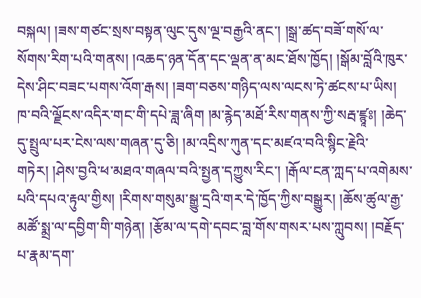བསྐལ། །ཟས་གཙང་སྲས་བསྟན་ལུང་དུས་ལྔ་བརྒྱའི་ནང་། །སྒྲ་ཚད་བཟོ་གསོ་ལ་སོགས་རིག་པའི་གནས། །འཆད་ཉན་དོན་དང་ལྡན་ན་མང་ཐོས་ཁྱོད། །སྒོམ་བློའི་ཁུར་དེས་ཤིང་བཟང་པགས་འོག་རྒས། །ཟག་བཅས་གཉིད་ལས་ལངས་ཏེ་ཚངས་པ་ཡིས། ཁ་བའི་ལྗོངས་འདིར་གང་གི་དཔེ་ཟླ་ཞིག །མ་རྙེད་མཐོ་རིས་གནས་ཀྱི་སརྦ་ཛྙཱཿ། །ཆེད་དུ་སྤྲུལ་པར་ངེས་ལས་གཞན་དུ་ཅི། །མ་འདྲིས་ཀུན་དང་མཛའ་བའི་སྙིང་རྗེའི་གཏེར། །ཤེས་བྱའི་ཕ་མཐའ་གཞལ་བའི་སྤྱན་དཀྱུས་རིང་། །རྒོལ་ངན་ཀླད་པ་འགེམས་པའི་དཔའ་རྟུལ་གྱིས། །རིགས་གསུམ་སྒྱུ་དྲའི་གར་དེ་ཁྱོད་ཀྱིས་བསྒྱུར། །ཆོས་ཚུལ་རྒྱ་མཚོ་སྨྲ་ལ་དབྱིག་གི་གཉེན། །རྩོམ་ལ་དགེ་དབང་བླ་གོས་གསར་པས་ཀླུབས། །བརྗོད་པ་རྣམ་དག་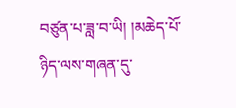བཙུན་པ་ཟླ་བ་ཡི། །མཆེད་པོ་ཉིད་ལས་གཞན་དུ་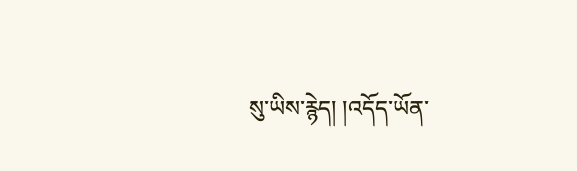སུ་ཡིས་རྙེད། །འདོད་ཡོན་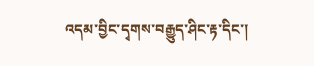འདམ་བྱིང་དྭགས་བརྒྱུད་ཤིང་རྟ་དིང་།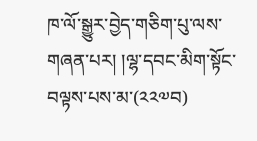ཁ་ལོ་སྒྱུར་བྱེད་གཅིག་པུ་ལས་གཞན་པར། །ལྷ་དབང་མིག་སྟོང་བལྟས་པས་མ་(༢༢༧བ)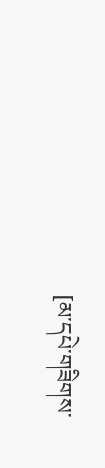[མ་དཔེ་གཟིགས་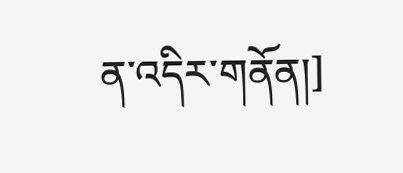ན་འདིར་གནོན།]